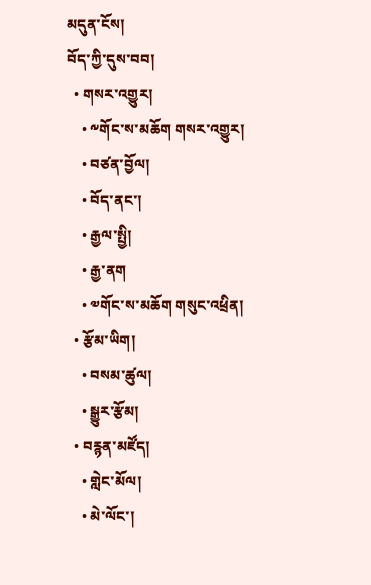མདུན་ངོས།
བོད་ཀྱི་དུས་བབ།
  • གསར་འགྱུར།
    • ༸གོང་ས་མཆོག གསར་འགྱུར།
    • བཙན་བྱོལ།
    • བོད་ནང་།
    • རྒྱལ་སྤྱི།
    • རྒྱ་ནག
    • ༧གོང་ས་མཆོག གསུང་འཕྲིན།
  • རྩོམ་ཡིག།
    • བསམ་ཚུལ།
    • སྒྱུར་རྩོམ།
  • བརྙན་མཛོད།
    • གླེང་མོལ།
    • མེ་ལོང་།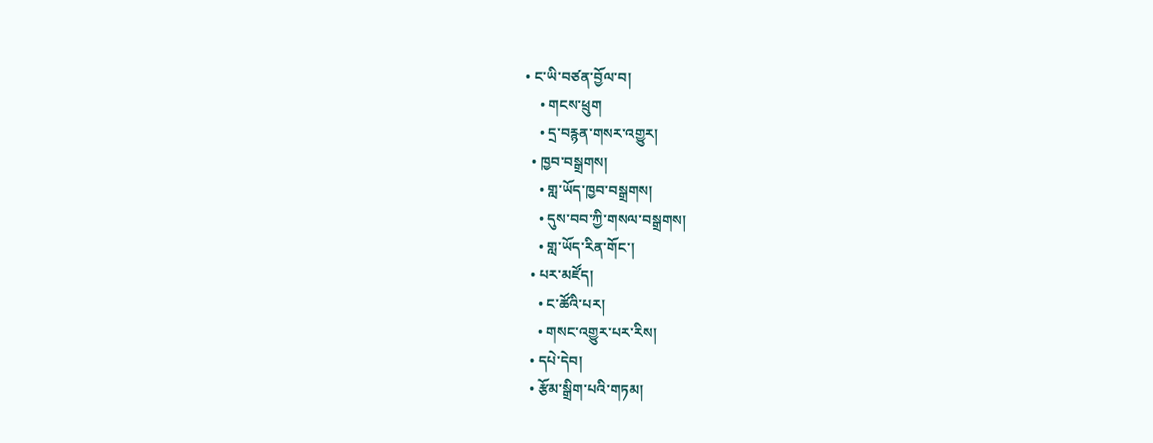• ང་ཡི་བཙན་བྱོལ་བ།
    • གངས་ཕྲུག
    • དྲ་བརྙན་གསར་འགྱུར།
  • ཁྱབ་བསྒྲགས།
    • གླ་ཡོད་ཁྱབ་བསྒྲགས།
    • དུས་བབ་ཀྱི་གསལ་བསྒྲགས།
    • གླ་ཡོད་རིན་གོང་།
  • པར་མཛོད།
    • ང་ཚོའི་པར།
    • གསང་འགྱུར་པར་རིས།
  • དཔེ་དེབ།
  • རྩོམ་སྒྲིག་པའི་གཏམ།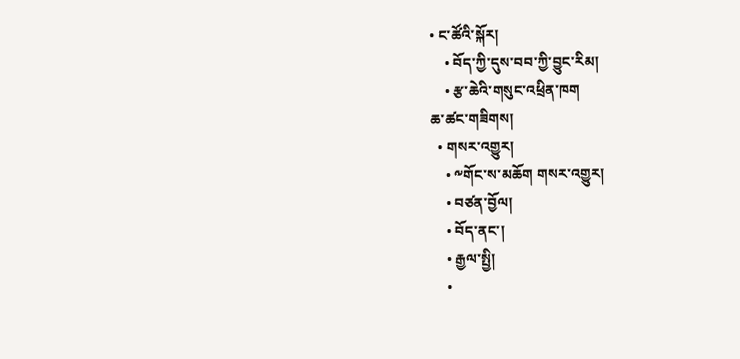• ང་ཚོའི་སྐོར།
    • བོད་ཀྱི་དུས་བབ་ཀྱི་བྱུང་རིམ།
    • རྩ་ཆེའི་གསུང་འཕྲིན་ཁག
ཆ་ཚང་གཟིགས།
  • གསར་འགྱུར།
    • ༸གོང་ས་མཆོག གསར་འགྱུར།
    • བཙན་བྱོལ།
    • བོད་ནང་།
    • རྒྱལ་སྤྱི།
    •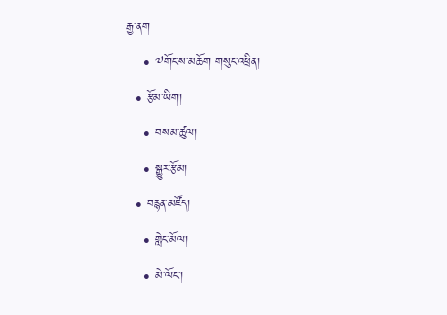རྒྱ་ནག
    • ༧གོང་ས་མཆོག གསུང་འཕྲིན།
  • རྩོམ་ཡིག།
    • བསམ་ཚུལ།
    • སྒྱུར་རྩོམ།
  • བརྙན་མཛོད།
    • གླེང་མོལ།
    • མེ་ལོང་།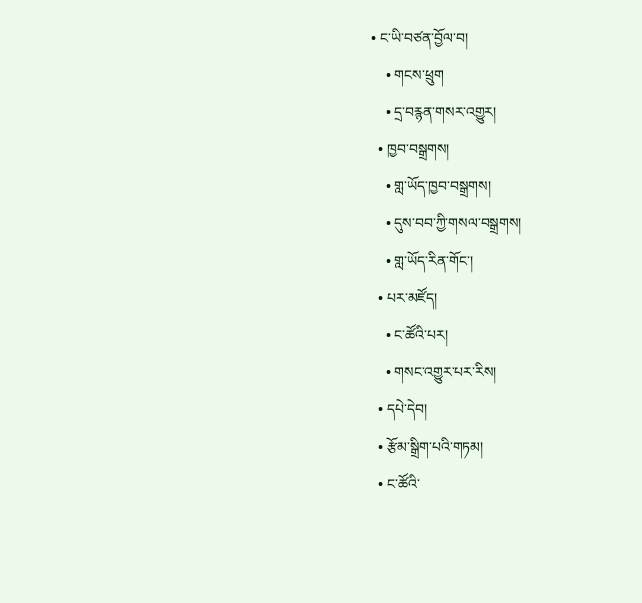• ང་ཡི་བཙན་བྱོལ་བ།
    • གངས་ཕྲུག
    • དྲ་བརྙན་གསར་འགྱུར།
  • ཁྱབ་བསྒྲགས།
    • གླ་ཡོད་ཁྱབ་བསྒྲགས།
    • དུས་བབ་ཀྱི་གསལ་བསྒྲགས།
    • གླ་ཡོད་རིན་གོང་།
  • པར་མཛོད།
    • ང་ཚོའི་པར།
    • གསང་འགྱུར་པར་རིས།
  • དཔེ་དེབ།
  • རྩོམ་སྒྲིག་པའི་གཏམ།
  • ང་ཚོའི་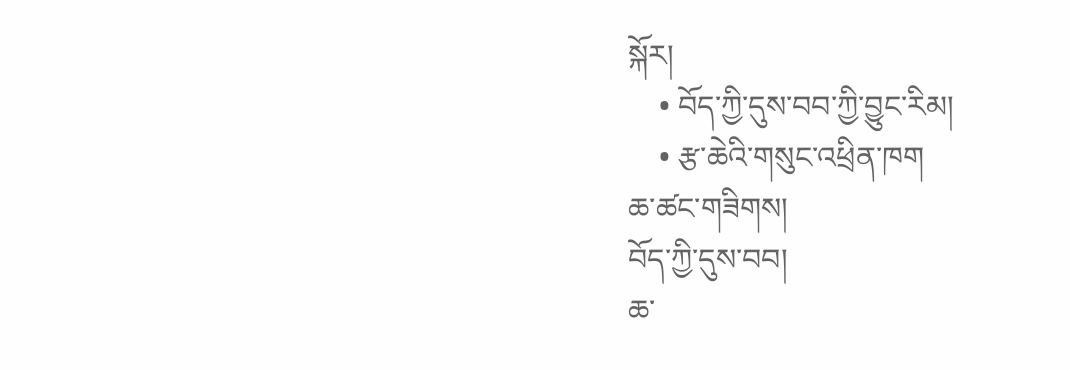སྐོར།
    • བོད་ཀྱི་དུས་བབ་ཀྱི་བྱུང་རིམ།
    • རྩ་ཆེའི་གསུང་འཕྲིན་ཁག
ཆ་ཚང་གཟིགས།
བོད་ཀྱི་དུས་བབ།
ཆ་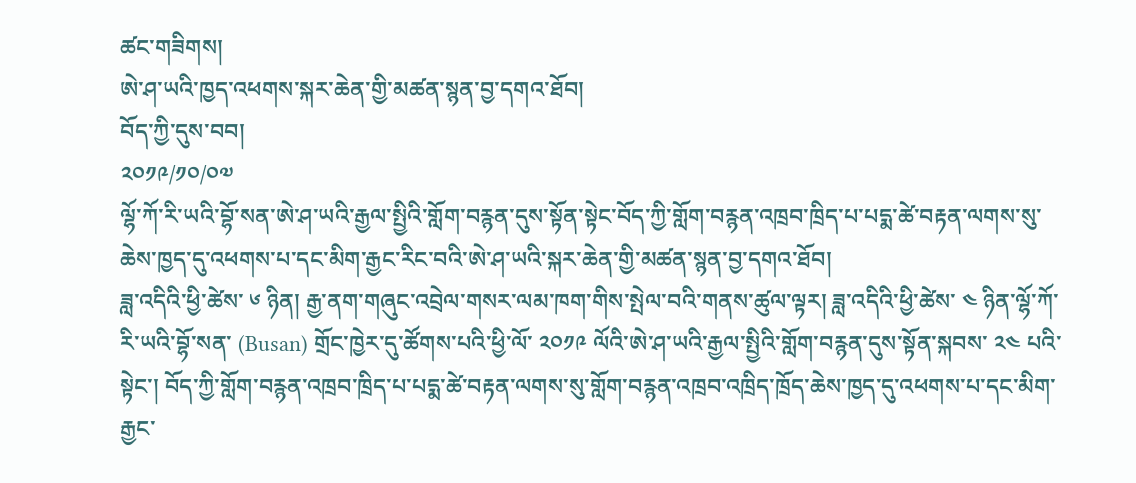ཚང་གཟིགས།
ཨེ་ཤ་ཡའི་ཁྱད་འཕགས་སྐར་ཆེན་གྱི་མཚན་སྙན་བྱ་དགའ་ཐོབ།
བོད་ཀྱི་དུས་བབ།
༢༠༡༩/༡༠/༠༧
ལྷོ་ཀོ་རི་ཡའི་བྷོ་སན་ཨེ་ཤ་ཡའི་རྒྱལ་སྤྱིའི་གློག་བརྙན་དུས་སྟོན་སྟེང་བོད་ཀྱི་གློག་བརྙན་འཁྲབ་ཁྲིད་པ་པདྨ་ཚེ་བརྟན་ལགས་སུ་ཆེས་ཁྱད་དུ་འཕགས་པ་དང་མིག་རྒྱང་རིང་བའི་ཨེ་ཤ་ཡའི་སྐར་ཆེན་གྱི་མཚན་སྙན་བྱ་དགའ་ཐོབ།
ཟླ་འདིའི་ཕྱི་ཚེས་ ༦ ཉིན། རྒྱ་ནག་གཞུང་འབྲེལ་གསར་ལམ་ཁག་གིས་སྤེལ་བའི་གནས་ཚུལ་ལྟར། ཟླ་འདིའི་ཕྱི་ཚེས་ ༤ ཉིན་ལྷོ་ཀོ་རི་ཡའི་བྷོ་སན་ (Busan) གྲོང་ཁྱེར་དུ་ཚོགས་པའི་ཕྱི་ལོ་ ༢༠༡༩ ལོའི་ཨེ་ཤ་ཡའི་རྒྱལ་སྤྱིའི་གློག་བརྙན་དུས་སྟོན་སྐབས་ ༢༤ པའི་སྟེང་། བོད་ཀྱི་གློག་བརྙན་འཁྲབ་ཁྲིད་པ་པདྨ་ཚེ་བརྟན་ལགས་སུ་གློག་བརྙན་འཁྲབ་འཁྲིད་ཁྲོད་ཆེས་ཁྱད་དུ་འཕགས་པ་དང་མིག་རྒྱང་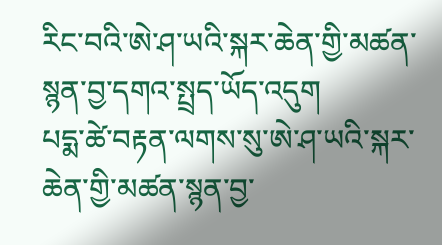རིང་བའི་ཨེ་ཤ་ཡའི་སྐར་ཆེན་གྱི་མཚན་སྙན་བྱ་དགའ་སྤྲད་ཡོད་འདུག
པདྨ་ཚེ་བརྟན་ལགས་སུ་ཨེ་ཤ་ཡའི་སྐར་ཆེན་གྱི་མཚན་སྙན་བྱ་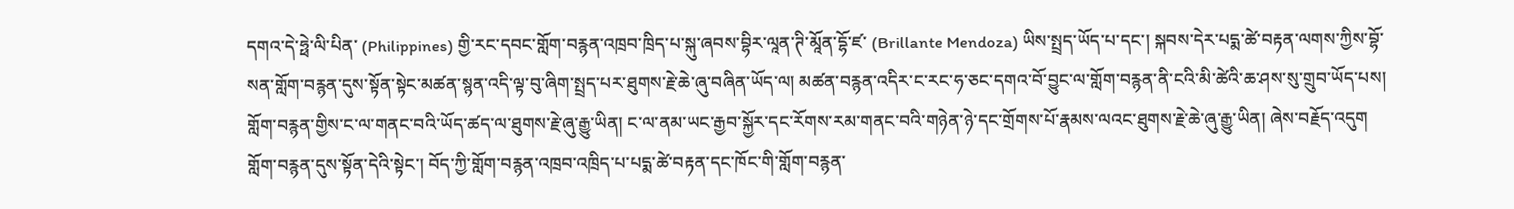དགའ་དེ་ཧྥེ་ལི་པིན་ (Philippines) གྱི་རང་དབང་གློག་བརྙན་འཁྲབ་ཁྲིད་པ་སྐུ་ཞབས་བྷིར་ལཱན་ཊི་མཱོན་དྷོ་ཛ་ (Brillante Mendoza) ཡིས་སྤྲད་ཡོད་པ་དང་། སྐབས་དེར་པདྨ་ཚེ་བརྟན་ལགས་ཀྱིས་བྷོ་སན་གློག་བརྙན་དུས་སྟོན་སྟེང་མཚན་སྙན་འདི་ལྟ་བུ་ཞིག་སྤྲད་པར་ཐུགས་རྗེ་ཆེ་ཞུ་བཞིན་ཡོད་ལ། མཚན་བརྙན་འདིར་ང་རང་ཧ་ཅང་དགའ་བོ་བྱུང་ལ་གློག་བརྙན་ནི་ངའི་མི་ཚེའི་ཆ་ཤས་སུ་གྲུབ་ཡོད་པས། གློག་བརྙན་གྱིས་ང་ལ་གནང་བའི་ཡོད་ཚད་ལ་ཐུགས་རྗེ་ཞུ་རྒྱུ་ཡིན། ང་ལ་ནམ་ཡང་རྒྱབ་སྐྱོར་དང་རོགས་རམ་གནང་བའི་གཉེན་ཉེ་དང་གྲོགས་པོ་རྣམས་ལའང་ཐུགས་རྗེ་ཆེ་ཞུ་རྒྱུ་ཡིན། ཞེས་བརྗོད་འདུག
གློག་བརྙན་དུས་སྟོན་དེའི་སྟེང་། བོད་ཀྱི་གློག་བརྙན་འཁྲབ་འཁྲིད་པ་པདྨ་ཚེ་བརྟན་དང་ཁོང་གི་གློག་བརྙན་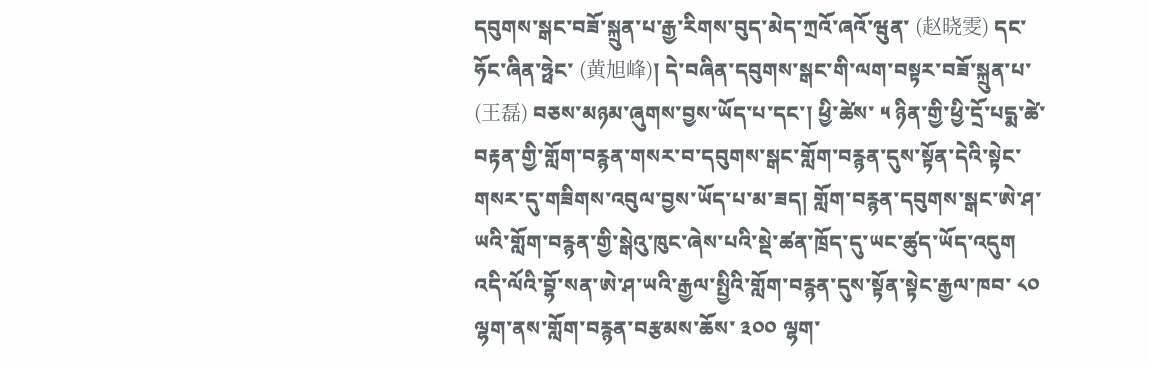དབུགས་སྒང་བཟོ་སྐྲུན་པ་རྒྱ་རིགས་བུད་མེད་ཀྲའོ་ཞའོ་ཝུན་ (赵晓雯) དང་ཧོང་ཞིན་ཧྥེང་ (黄旭峰)། དེ་བཞིན་དབུགས་སྒང་གི་ལག་བསྟར་བཟོ་སྐྲུན་པ་ (王磊) བཅས་མཉམ་ཞུགས་བྱས་ཡོད་པ་དང་། ཕྱི་ཚེས་ ༥ ཉིན་གྱི་ཕྱི་དྲོ་པདྨ་ཚེ་བརྟན་གྱི་གློག་བརྙན་གསར་བ་དབུགས་སྒང་གློག་བརྙན་དུས་སྟོན་དེའི་སྟེང་གསར་དུ་གཟིགས་འབུལ་བྱས་ཡོད་པ་མ་ཟད། གློག་བརྙན་དབུགས་སྒང་ཨེ་ཤ་ཡའི་གློག་བརྙན་གྱི་སྒེའུ་ཁུང་ཞེས་པའི་སྡེ་ཚན་ཁྲོད་དུ་ཡང་ཚུད་ཡོད་འདུག
འདི་ལོའི་བྷོ་སན་ཨེ་ཤ་ཡའི་རྒྱལ་སྤྱིའི་གློག་བརྙན་དུས་སྟོན་སྟེང་རྒྱལ་ཁབ་ ༨༠ ལྷག་ནས་གློག་བརྙན་བརྩམས་ཆོས་ ༣༠༠ ལྷག་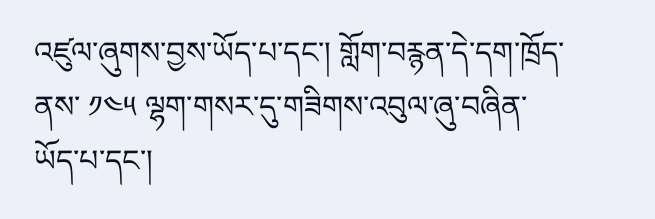འཛུལ་ཞུགས་བྱས་ཡོད་པ་དང་། གློག་བརྙན་དེ་དག་ཁྲོད་ནས་ ༡༤༥ ལྷག་གསར་དུ་གཟིགས་འབུལ་ཞུ་བཞིན་ཡོད་པ་དང་།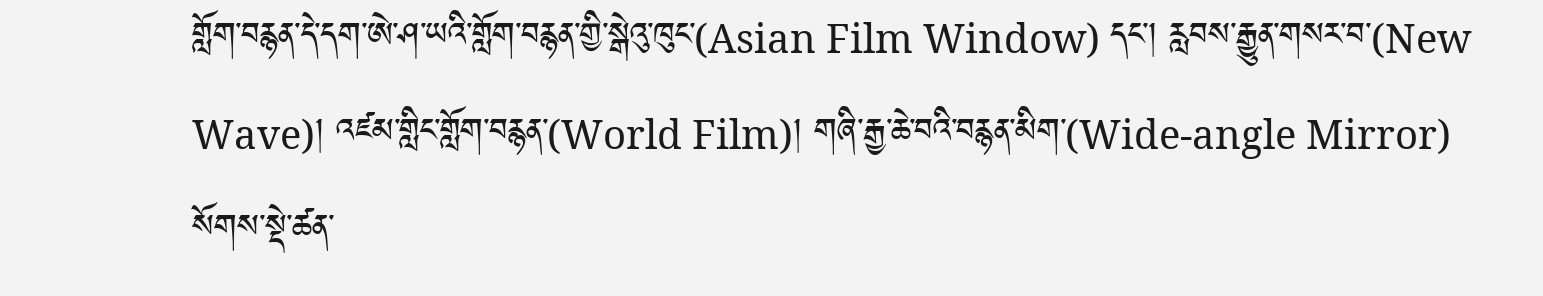གློག་བརྙན་དེ་དག་ཨེ་ཤ་ཡའི་གློག་བརྙན་གྱི་སྒེའུ་ཁུང་(Asian Film Window) དང་། རླབས་རྒྱུན་གསར་བ་(New Wave)། འཛམ་གླིང་གློག་བརྙན་(World Film)། གཞི་རྒྱ་ཆེ་བའི་བརྙན་མིག་(Wide-angle Mirror) སོགས་སྡེ་ཚན་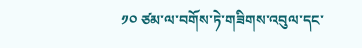༡༠ ཙམ་ལ་བགོས་ཏེ་གཟིགས་འབུལ་དང་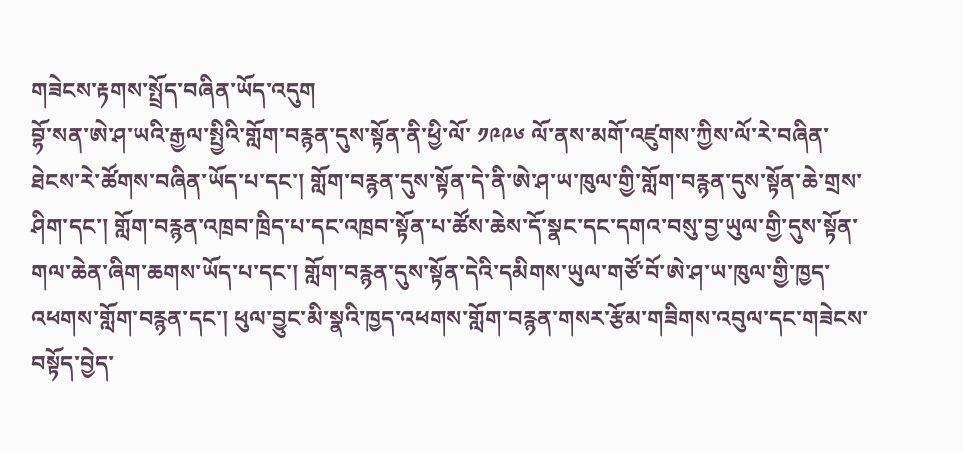གཟེངས་རྟགས་སྤྲོད་བཞིན་ཡོད་འདུག
བྷོ་སན་ཨེ་ཤ་ཡའི་རྒྱལ་སྤྱིའི་གློག་བརྙན་དུས་སྟོན་ནི་ཕྱི་ལོ་ ༡༩༩༦ ལོ་ནས་མགོ་འཛུགས་ཀྱིས་ལོ་རེ་བཞིན་ཐེངས་རེ་ཚོགས་བཞིན་ཡོད་པ་དང་། གློག་བརྙན་དུས་སྟོན་དེ་ནི་ཨེ་ཤ་ཡ་ཁུལ་གྱི་གློག་བརྙན་དུས་སྟོན་ཆེ་གྲས་ཤིག་དང་། གློག་བརྙན་འཁྲབ་ཁྲིད་པ་དང་འཁྲབ་སྟོན་པ་ཚོས་ཆེས་དོ་སྣང་དང་དགའ་བསུ་བྱ་ཡུལ་གྱི་དུས་སྟོན་གལ་ཆེན་ཞིག་ཆགས་ཡོད་པ་དང་། གློག་བརྙན་དུས་སྟོན་དེའི་དམིགས་ཡུལ་གཙོ་བོ་ཨེ་ཤ་ཡ་ཁུལ་གྱི་ཁྱད་འཕགས་གློག་བརྙན་དང་། ཕུལ་བྱུང་མི་སྣའི་ཁྱད་འཕགས་གློག་བརྙན་གསར་རྩོམ་གཟིགས་འབུལ་དང་གཟེངས་བསྟོད་བྱེད་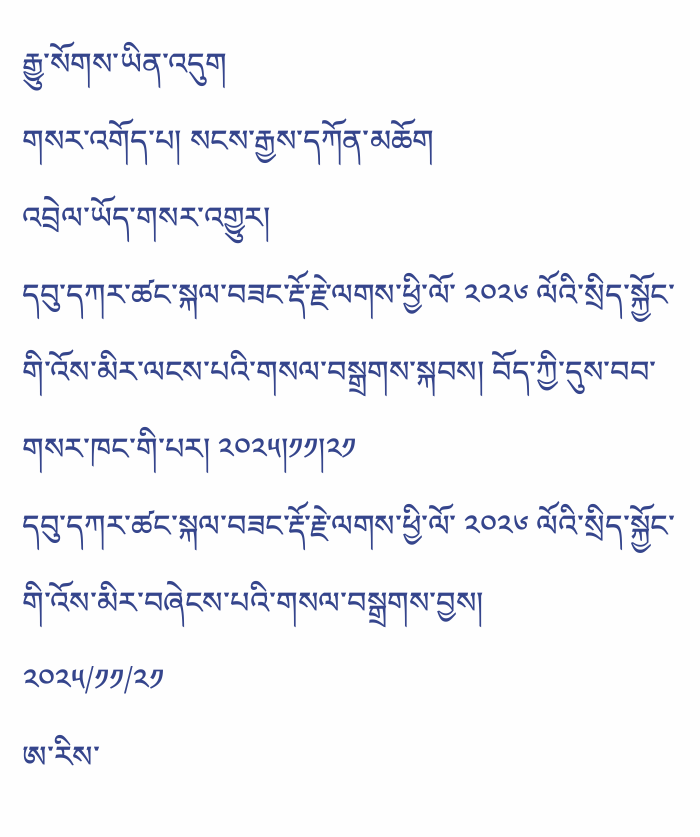རྒྱུ་སོགས་ཡིན་འདུག
གསར་འགོད་པ། སངས་རྒྱས་དཀོན་མཆོག
འབྲེལ་ཡོད་གསར་འགྱུར།
དབུ་དཀར་ཚང་སྐལ་བཟང་རྡོ་རྗེ་ལགས་ཕྱི་ལོ་ ༢༠༢༦ ལོའི་སྲིད་སྐྱོང་གི་འོས་མིར་ལངས་པའི་གསལ་བསྒྲགས་སྐབས། བོད་ཀྱི་དུས་བབ་གསར་ཁང་གི་པར། ༢༠༢༥།༡༡།༢༡
དབུ་དཀར་ཚང་སྐལ་བཟང་རྡོ་རྗེ་ལགས་ཕྱི་ལོ་ ༢༠༢༦ ལོའི་སྲིད་སྐྱོང་གི་འོས་མིར་བཞེངས་པའི་གསལ་བསྒྲགས་བྱས།
༢༠༢༥/༡༡/༢༡
ཨ་རིས་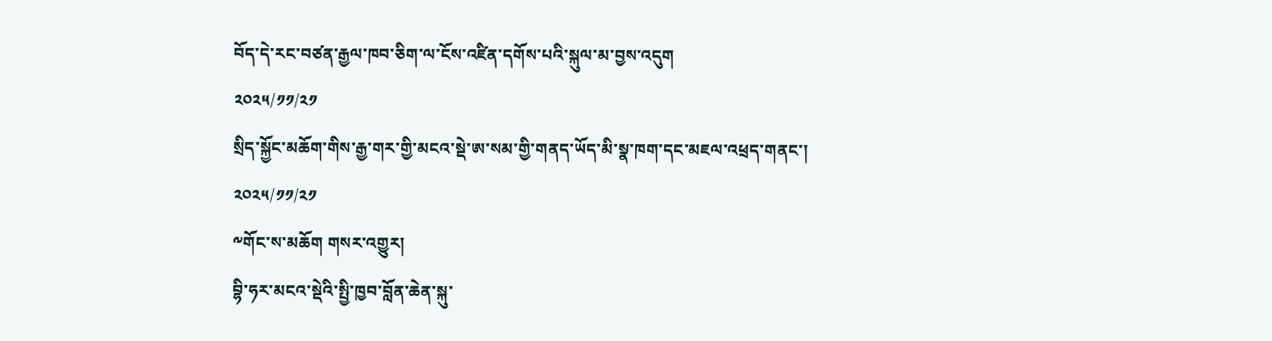བོད་དེ་རང་བཙན་རྒྱལ་ཁབ་ཅིག་ལ་ངོས་འཛིན་དགོས་པའི་སྐུལ་མ་བྱས་འདུག
༢༠༢༥/༡༡/༢༡
སྲིད་སྐྱོང་མཆོག་གིས་རྒྱ་གར་གྱི་མངའ་སྡེ་ཨ་སམ་གྱི་གནད་ཡོད་མི་སྣ་ཁག་དང་མཇལ་འཕྲད་གནང་།
༢༠༢༥/༡༡/༢༡
༸གོང་ས་མཆོག གསར་འགྱུར།
བྷི་ཧར་མངའ་སྡེའི་སྤྱི་ཁྱབ་བློན་ཆེན་སྐུ་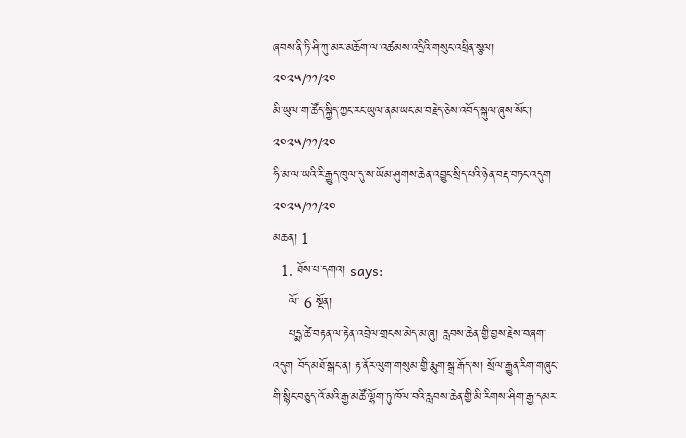ཞབས་ནི་ཏི་ཤི་ཀུ་མར་མཆོག་ལ་འཚམས་འདྲིའི་གསུང་འཕྲིན་སྩལ།
༢༠༢༥/༡༡/༢༠
མི་ཡུལ་ག་ཚོད་སྐྱིད་ཀྱང་རང་ཡུལ་ནམ་ཡང་མ་བརྗེད་ཅེས་འབོད་སྐུལ་ཞུས་སོང་།
༢༠༢༥/༡༡/༢༠
ཧི་མ་ལ་ཡའི་རི་རྒྱུད་ཁུལ་དུ་ས་ཡོམ་ཤུགས་ཆེན་འབྱུང་སྲིད་པའི་ཉེན་བརྡ་བཏང་འདུག
༢༠༢༥/༡༡/༢༠
མཆན། 1
  1. ཐོས་པ་དགའ། says:
    ལོ་ 6 སྔོན།
    པདྨ་ཚེ་བརྟན་ལ་རྟེན་འབྲེལ་གྲངས་མེད་མ་ཞུ། རླབས་ཆེན་གྱི་བྱས་རྗེས་བཞག་འདུག བོད་མཐོ་སྒང་ན། རྟ་ནོར་ལུག་གསུམ་གྱི་རྨུག་སྒྲ་རྒོད་ས། སྲོལ་རྒྱུན་རིག་གཞུང་གི་སྙིང་བཅུད་འོ་མའི་རྒྱ་མཚོ་ལྷོག་ཏུ་ཁོལ་བའི་རླབས་ཆེན་གྱི་མི་རིགས་ཤིག་རྒྱ་དམར་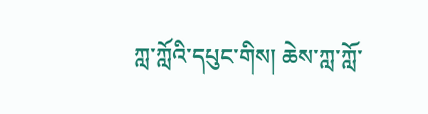ཀླ་ཀློའི་དཔུང་གིས། ཆེས་ཀླ་ཀློ་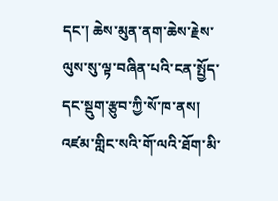དང་། ཆེས་མུན་ནག་ཆེས་རྗེས་ལུས་སུ་ལྟ་བཞིན་པའི་ངན་སྤྱོད་དང་སྡུག་རྩུབ་ཀྱི་སོ་ཁ་ནས། འཛམ་གླིང་སའི་གོ་ལའི་ཐོག་མི་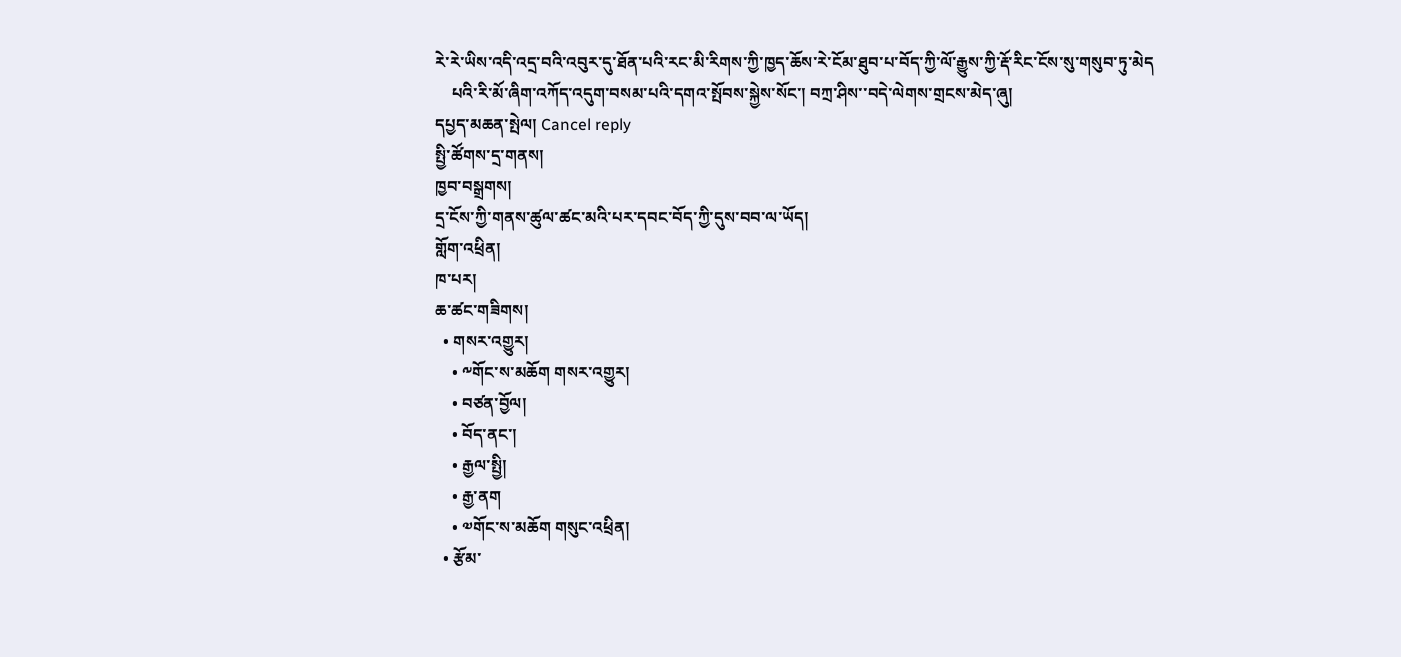རེ་རེ་ཡིས་འདི་འདྲ་བའི་འབུར་དུ་ཐོན་པའི་རང་མི་རིགས་ཀྱི་ཁྱད་ཆོས་རེ་ངོམ་ཐུབ་པ་བོད་ཀྱི་ལོ་རྒྱུས་ཀྱི་རྡོ་རིང་ངོས་སུ་གསུབ་ཏུ་མེད
    པའི་རི་མོ་ཞིག་འཀོད་འདུག་བསམ་པའི་དགའ་སྤོབས་སྐྱེས་སོང་། བཀྲ་ཤིས་་བདེ་ལེགས་གྲངས་མེད་ཞུ།
དཔྱད་མཆན་སྤེལ། Cancel reply
སྤྱི་ཚོགས་དྲ་གནས།
ཁྱབ་བསྒྲགས།
དྲ་ངོས་ཀྱི་གནས་ཚུལ་ཚང་མའི་པར་དབང་བོད་ཀྱི་དུས་བབ་ལ་ཡོད།
གློག་འཕྲིན།
ཁ་པར།
ཆ་ཚང་གཟིགས།
  • གསར་འགྱུར།
    • ༸གོང་ས་མཆོག གསར་འགྱུར།
    • བཙན་བྱོལ།
    • བོད་ནང་།
    • རྒྱལ་སྤྱི།
    • རྒྱ་ནག
    • ༧གོང་ས་མཆོག གསུང་འཕྲིན།
  • རྩོམ་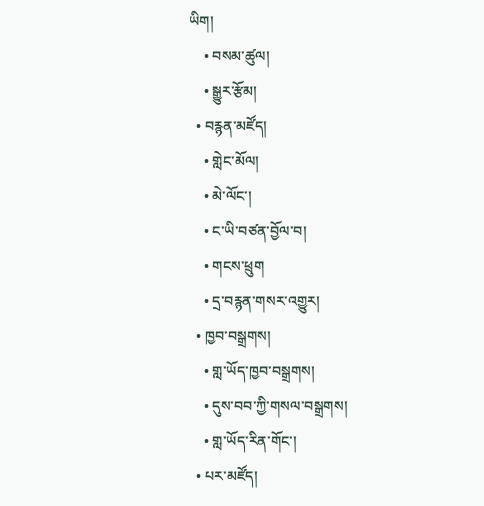ཡིག།
    • བསམ་ཚུལ།
    • སྒྱུར་རྩོམ།
  • བརྙན་མཛོད།
    • གླེང་མོལ།
    • མེ་ལོང་།
    • ང་ཡི་བཙན་བྱོལ་བ།
    • གངས་ཕྲུག
    • དྲ་བརྙན་གསར་འགྱུར།
  • ཁྱབ་བསྒྲགས།
    • གླ་ཡོད་ཁྱབ་བསྒྲགས།
    • དུས་བབ་ཀྱི་གསལ་བསྒྲགས།
    • གླ་ཡོད་རིན་གོང་།
  • པར་མཛོད།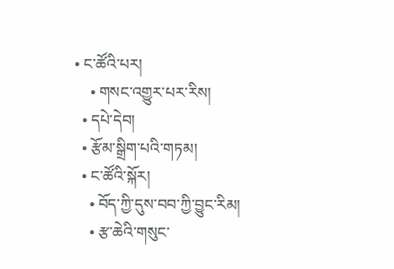• ང་ཚོའི་པར།
    • གསང་འགྱུར་པར་རིས།
  • དཔེ་དེབ།
  • རྩོམ་སྒྲིག་པའི་གཏམ།
  • ང་ཚོའི་སྐོར།
    • བོད་ཀྱི་དུས་བབ་ཀྱི་བྱུང་རིམ།
    • རྩ་ཆེའི་གསུང་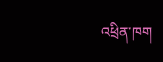འཕྲིན་ཁག